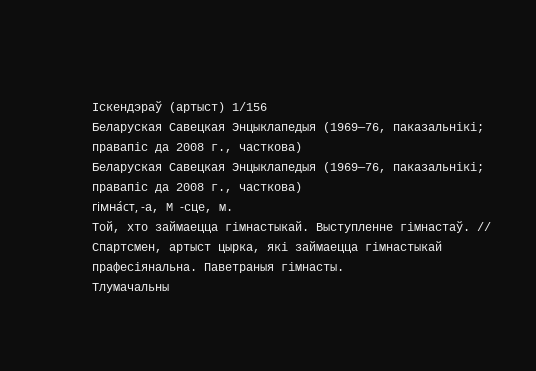Іскендэраў (артыст) 1/156
Беларуская Савецкая Энцыклапедыя (1969—76, паказальнікі; правапіс да 2008 г., часткова)
Беларуская Савецкая Энцыклапедыя (1969—76, паказальнікі; правапіс да 2008 г., часткова)
гімна́ст, ‑а, М ‑сце, м.
Той, хто займаецца гімнастыкай. Выступленне гімнастаў. // Спартсмен, артыст цырка, які займаецца гімнастыкай прафесіянальна. Паветраныя гімнасты.
Тлумачальны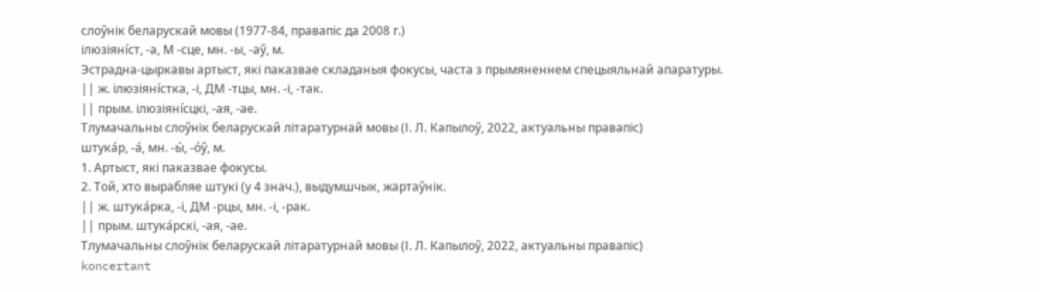слоўнік беларускай мовы (1977-84, правапіс да 2008 г.)
ілюзіяні́ст, -а, М -сце, мн. -ы, -аў, м.
Эстрадна-цыркавы артыст, які паказвае складаныя фокусы, часта з прымяненнем спецыяльнай апаратуры.
|| ж. ілюзіяні́стка, -і, ДМ -тцы, мн. -і, -так.
|| прым. ілюзіяні́сцкі, -ая, -ае.
Тлумачальны слоўнік беларускай літаратурнай мовы (І. Л. Капылоў, 2022, актуальны правапіс)
штука́р, -а́, мн. -ы́, -о́ў, м.
1. Артыст, які паказвае фокусы.
2. Той, хто вырабляе штукі (у 4 знач.), выдумшчык, жартаўнік.
|| ж. штука́рка, -і, ДМ -рцы, мн. -і, -рак.
|| прым. штука́рскі, -ая, -ае.
Тлумачальны слоўнік беларускай літаратурнай мовы (І. Л. Капылоў, 2022, актуальны правапіс)
koncertant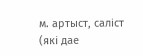м. артыст, саліст (які дае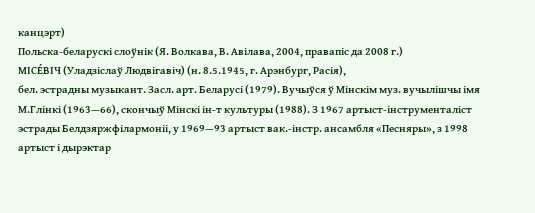канцэрт)
Польска-беларускі слоўнік (Я. Волкава, В. Авілава, 2004, правапіс да 2008 г.)
МІСЕ́ВІЧ (Уладзіслаў Людвігавіч) (н. 8.5.1945, г. Арэнбург, Расія),
бел. эстрадны музыкант. Засл. арт. Беларусі (1979). Вучыўся ў Мінскім муз. вучылішчы імя М.Глінкі (1963—66), скончыў Мінскі ін-т культуры (1988). З 1967 артыст-інструменталіст эстрады Белдзяржфілармоніі, у 1969—93 артыст вак.-інстр. ансамбля «Песняры», з 1998 артыст і дырэктар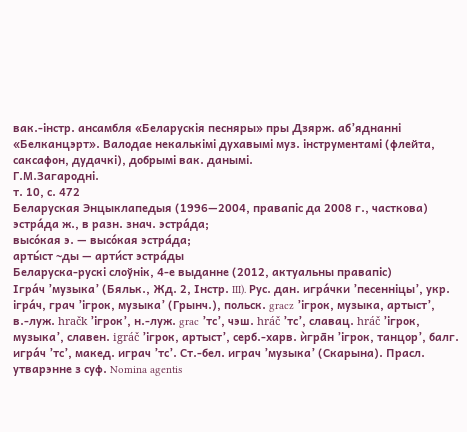вак.-інстр. ансамбля «Беларускія песняры» пры Дзярж. аб’яднанні «Белканцэрт». Валодае некалькімі духавымі муз. інструментамі (флейта, саксафон, дудачкі), добрымі вак. данымі.
Г.М.Загародні.
т. 10, с. 472
Беларуская Энцыклапедыя (1996—2004, правапіс да 2008 г., часткова)
эстра́да ж., в разн. знач. эстра́да;
высо́кая э. — высо́кая эстра́да;
арты́ст ~ды — арти́ст эстра́ды
Беларуска-рускі слоўнік, 4-е выданне (2012, актуальны правапіс)
Ігра́ч ’музыка’ (Бяльк., Жд. 2, Інстр. III). Рус. дан. игра́чки ’песенніцы’, укр. ігра́ч, грач ’ігрок, музыка’ (Грынч.), польск. gracz ’ігрок, музыка, артыст’, в.-луж. hračk ’ігрок’, н.-луж. grac ’тс’, чэш. hráč ’тс’, славац. hráč ’ігрок, музыка’, славен. igráč ’ігрок, артыст’, серб.-харв. ѝгра̄н ’ігрок, танцор’, балг. игра́ч ’тс’, макед. играч ’тс’. Ст.-бел. играч ’музыка’ (Скарына). Прасл. утварэнне з суф. Nomina agentis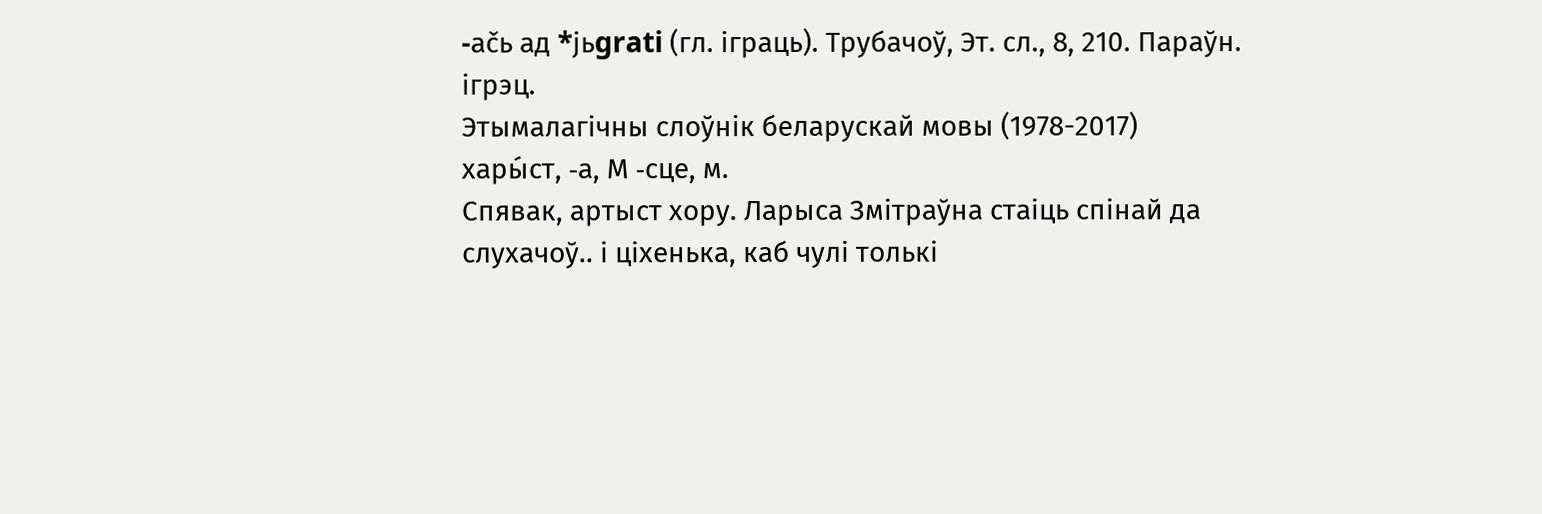‑ačь ад *jьgrati (гл. іграць). Трубачоў, Эт. сл., 8, 210. Параўн. ігрэц.
Этымалагічны слоўнік беларускай мовы (1978-2017)
хары́ст, ‑а, М ‑сце, м.
Спявак, артыст хору. Ларыса Змітраўна стаіць спінай да слухачоў.. і ціхенька, каб чулі толькі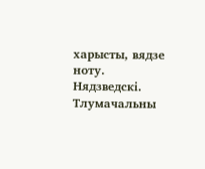харысты, вядзе ноту. Нядзведскі.
Тлумачальны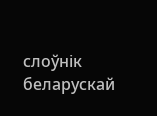слоўнік беларускай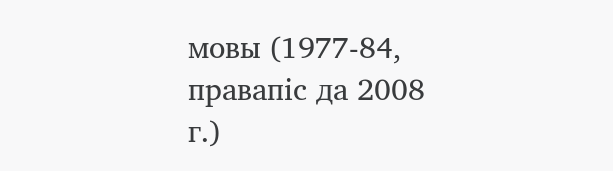мовы (1977-84, правапіс да 2008 г.)